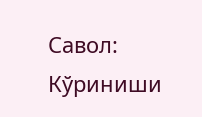Савол: Кўриниши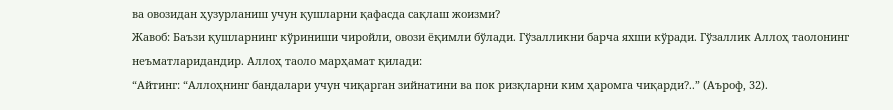ва овозидан ҳузурланиш учун қушларни қафасда сақлаш жоизми?
Жавоб: Баъзи қушларнинг кўриниши чиройли, овози ёқимли бўлади. Гўзалликни барча яхши кўради. Гўзаллик Аллоҳ таолонинг неъматларидандир. Аллоҳ таоло марҳамат қилади:
“Айтинг: “Аллоҳнинг бандалари учун чиқарган зийнатини ва пок ризқларни ким ҳаромга чиқарди?..” (Аъроф, 32).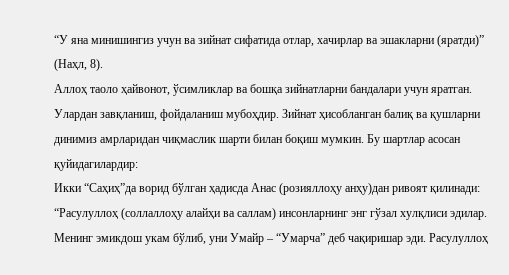“У яна минишингиз учун ва зийнат сифатида отлар, хачирлар ва эшакларни (яратди)” (Наҳл, 8).
Аллоҳ таоло ҳайвонот, ўсимликлар ва бошқа зийнатларни бандалари учун яратган. Улардан завқланиш, фойдаланиш мубоҳдир. Зийнат ҳисобланган балиқ ва қушларни динимиз амрларидан чиқмаслик шарти билан боқиш мумкин. Бу шартлар асосан қуйидагилардир:
Икки “Саҳиҳ”да ворид бўлган ҳадисда Анас (розияллоҳу анҳу)дан ривоят қилинади: “Расулуллоҳ (соллаллоҳу алайҳи ва саллам) инсонларнинг энг гўзал хулқлиси эдилар. Менинг эмикдош укам бўлиб, уни Умайр – “Умарча” деб чақиришар эди. Расулуллоҳ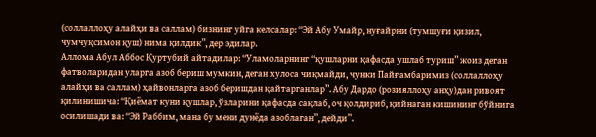(соллаллоҳу алайҳи ва саллам) бизнинг уйга келсалар: “Эй Абу Умайр, нуғайрни (тумшуғи қизил, чумчуқсимон қуш) нима қилдик”, дер эдилар.
Аллома Абул Аббос Қуртубий айтадилар: “Уламоларнинг “қушларни қафасда ушлаб туриш” жоиз деган фатволаридан уларга азоб бериш мумкин, деган хулоса чиқмайди, чунки Пайғамбаримиз (соллаллоҳу алайҳи ва саллам) ҳайвонларга азоб беришдан қайтарганлар”. Абу Дардо (розияллоҳу анҳу)дан ривоят қилинишича: “Қиёмат куни қушлар, ўзларини қафасда сақлаб, оч қолдириб, қийнаган кишининг бўйнига осилишади ва: “Эй Раббим, мана бу мени дунёда азоблаган”, дейди”.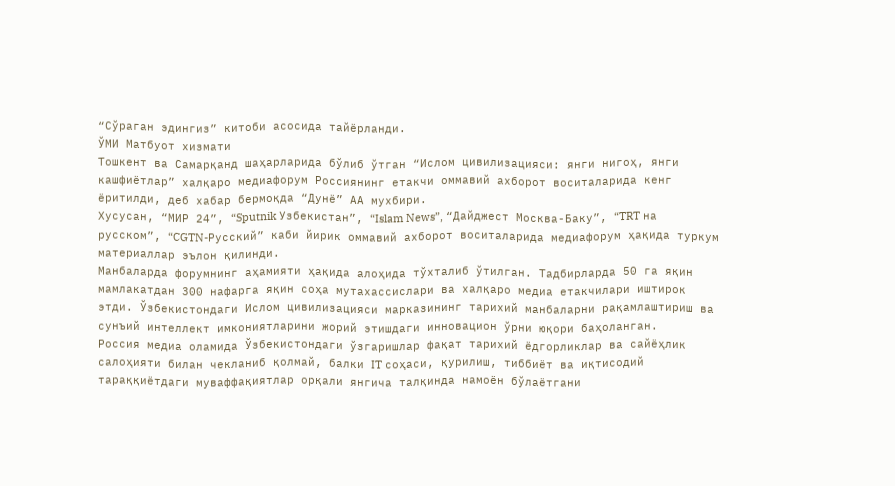“Сўраган эдингиз” китоби асосида тайёрланди.
ЎМИ Матбуот хизмати
Тошкент ва Самарқанд шаҳарларида бўлиб ўтган “Ислом цивилизацияси: янги нигоҳ, янги кашфиётлар” халқаро медиафорум Россиянинг етакчи оммавий ахборот воситаларида кенг ёритилди, деб хабар бермоқда “Дунё” АА мухбири.
Хусусан, “МИР 24”, “Sputnik Узбекистан”, “Islam News”, “Дайджест Москва-Баку”, “TRT на русском”, “CGTN-Русский” каби йирик оммавий ахборот воситаларида медиафорум ҳақида туркум материаллар эълон қилинди.
Манбаларда форумнинг аҳамияти ҳақида алоҳида тўхталиб ўтилган. Тадбирларда 50 га яқин мамлакатдан 300 нафарга яқин соҳа мутахассислари ва халқаро медиа етакчилари иштирок этди. Ўзбекистондаги Ислом цивилизацияси марказининг тарихий манбаларни рақамлаштириш ва сунъий интеллект имкониятларини жорий этишдаги инновацион ўрни юқори баҳоланган.
Россия медиа оламида Ўзбекистондаги ўзгаришлар фақат тарихий ёдгорликлар ва сайёҳлик салоҳияти билан чекланиб қолмай, балки IT соҳаси, қурилиш, тиббиёт ва иқтисодий тараққиётдаги муваффақиятлар орқали янгича талқинда намоён бўлаётгани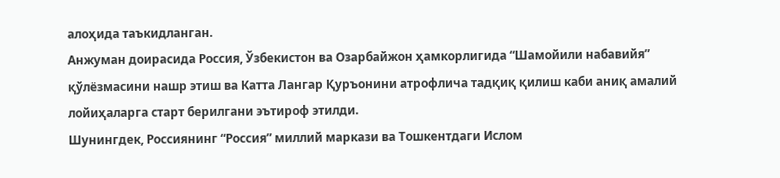алоҳида таъкидланган.
Анжуман доирасида Россия, Ўзбекистон ва Озарбайжон ҳамкорлигида “Шамойили набавийя” қўлёзмасини нашр этиш ва Катта Лангар Қуръонини атрофлича тадқиқ қилиш каби аниқ амалий лойиҳаларга старт берилгани эътироф этилди.
Шунингдек, Россиянинг “Россия” миллий маркази ва Тошкентдаги Ислом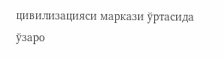цивилизацияси маркази ўртасида ўзаро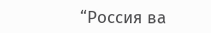“Россия ва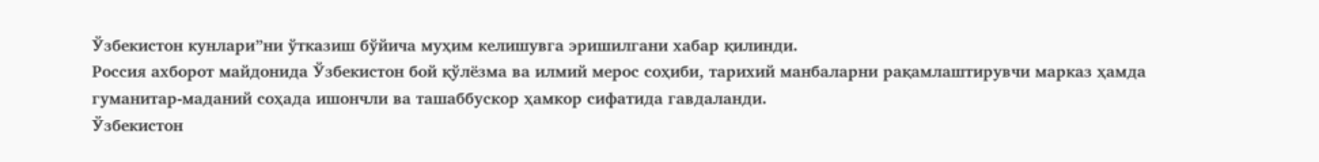Ўзбекистон кунлари”ни ўтказиш бўйича муҳим келишувга эришилгани хабар қилинди.
Россия ахборот майдонида Ўзбекистон бой қўлёзма ва илмий мерос соҳиби, тарихий манбаларни рақамлаштирувчи марказ ҳамда гуманитар-маданий соҳада ишончли ва ташаббускор ҳамкор сифатида гавдаланди.
Ўзбекистон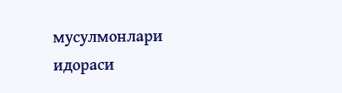мусулмонлари идораси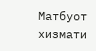Матбуот хизмати